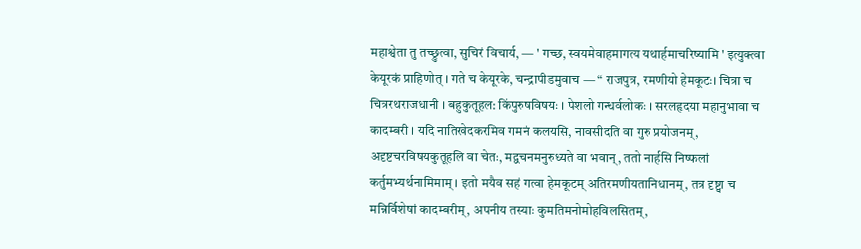महाश्वेता तु तच्छ्रुत्वा, सुचिरं विचार्य, — ' गच्छ, स्वयमेवाहमागत्य यथार्हमाचरिष्यामि ' इत्युक्त्वा केयूरकं प्राहिणोत् । गते च केयूरके, चन्द्रापीडमुवाच — “ राजपुत्र, रमणीयो हेमकूटः। चित्रा च चित्ररथराजधानी । बहुकुतूहल: किंपुरुषविषयः । पेशलो गन्धर्वलोकः । सरलहृदया महानुभावा च कादम्बरी । यदि नातिखेदकरमिव गमनं कलयसि, नावसीदति वा गुरु प्रयोजनम्, अदृष्टचरविषयकुतूहलि वा चेतः, मद्वचनमनुरुध्यते वा भवान्, ततो नार्हसि निष्फलां कर्तुमभ्यर्थनामिमाम् । इतो मयैव सहं गत्वा हेमकूटम् अतिरमणीयतानिधानम्, तत्र दृष्ट्वा च मन्निर्विशेषां कादम्बरीम्, अपनीय तस्याः कुमतिमनोमोहविलसितम्,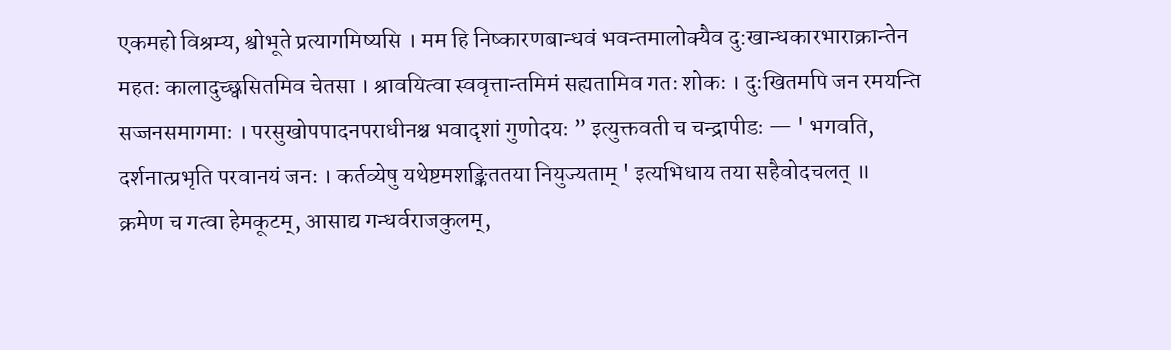एकमहो विश्रम्य, श्वोभूते प्रत्यागमिष्यसि । मम हि निष्कारणबान्धवं भवन्तमालोक्यैव दु:खान्धकारभाराक्रान्तेन महतः कालादुच्छ्वसितमिव चेतसा । श्रावयित्वा स्ववृत्तान्तमिमं सह्यतामिव गतः शोकः । दुःखितमपि जन रमयन्ति सज्जनसमागमाः । परसुखोपपादनपराधीनश्च भवादृशां गुणोदयः ” इत्युक्तवती च चन्द्रापीडः — ' भगवति, दर्शनात्प्रभृति परवानयं जनः । कर्तव्येषु यथेष्टमशङ्किततया नियुज्यताम् ' इत्यभिधाय तया सहैवोदचलत् ॥
क्रमेण च गत्वा हेमकूटम्, आसाद्य गन्धर्वराजकुलम्,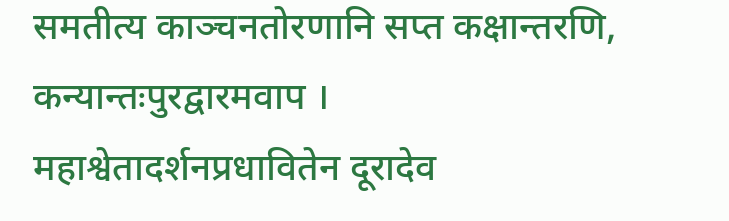समतीत्य काञ्चनतोरणानि सप्त कक्षान्तरणि, कन्यान्तःपुरद्वारमवाप । महाश्वेतादर्शनप्रधावितेन दूरादेव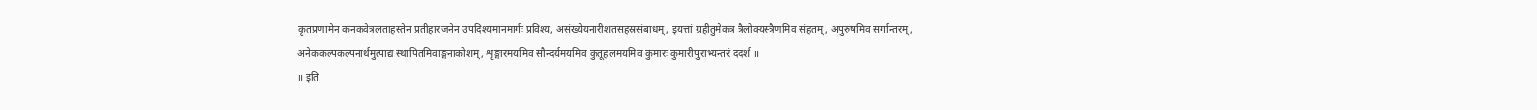कृतप्रणामेन कनकवेत्रलताहस्तेन प्रतीहारजनेन उपदिश्यमानमार्गः प्रविश्य, असंख्येयनारीशतसहस्रसंबाधम्, इयत्तां ग्रहीतुमेकत्र त्रैलोक्यस्त्रैणमिव संहतम्, अपुरुषमिव सर्गान्तरम्, अनेककल्पकल्पनार्थमुत्पाद्य स्थापितमिवाङ्गनाकोशम्, शृङ्गारमयमिव सौन्दर्यमयमिव कुतूहलमयमिव कुमारः कुमारीपुराभ्यन्तरं ददर्श ॥
॥ इति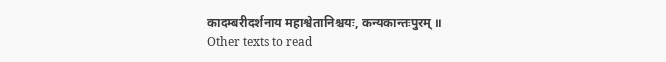कादम्बरीदर्शनाय महाश्वेतानिश्चयः, कन्यकान्तःपुरम् ॥
Other texts to read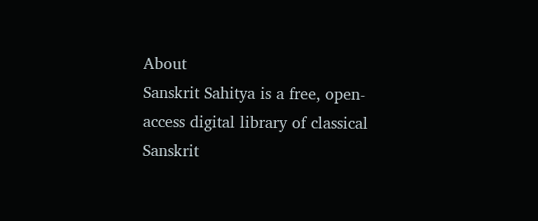About
Sanskrit Sahitya is a free, open-access digital library of classical Sanskrit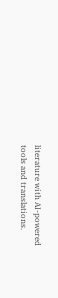literature with AI-powered tools and translations.